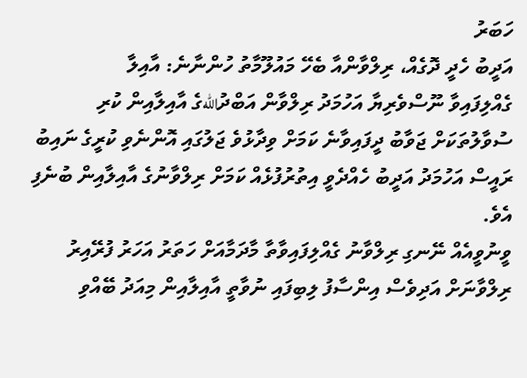ހަބަރު
އަދީބު ހެދީ ދޮގެއް، ރިލްވާންއާ ބެހޭ މައުލޫމާތު ހުންނާނެ: އާއިލާ
ގެއްލިފައިވާ ނޫސްވެރިޔާ އަހުމަދު ރިލްވާން އަބްދުاللهގެ އާއިލާއިން ކުރި ސުވާލުތަކަށް ޖަވާބު ދީފައިވާނެ ކަމަށް ވިދާޅުވެ ޖަލުގައި އޮންނެވި ކުރީގެ ނައިބު ރައީސް އަހުމަދު އަދީބު ހެއްދެވީ އިތުރުފުޅެއް ކަމަށް ރިލްވާނުގެ އާއިލާއިން ބުނެފި އެވެ.
ވީނުވީއެއް ނޭނގި ރިލްވާނު ގެއްލިފައިވާތާ މާދަމާއަށް ހަތަރު އަހަރު ފުރޭއިރު ރިލްވާނަށް އަދިވެސް އިންސާފު ލިބިފައި ނުވާތީ އާއިލާއިން މިއަދު ބޭއްވި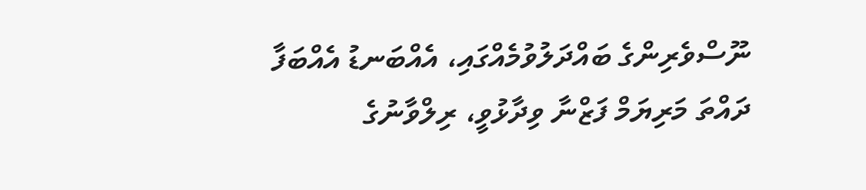ނޫސްވެރިންގެ ބައްދަލުވުމެއްގައި، އެއްބަނޑު އެއްބަފާ ދައްތަ މަރިޔަމް ފަޒްނާ ވިދާޅުވީ، ރިލްވާނުގެ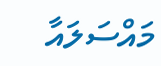މައްސަލައާ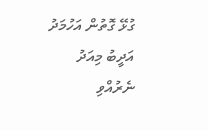ގުޅޭ ގޮތުން އަހުމަދު އަދީބު މިއަދު ނެރުއްވި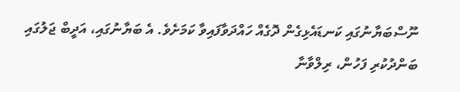ނޫސްބަޔާނުގައި ކަނޑައެޅިގެން ދޮގެއް ހައްދަވާފައިވާ ކަމަށެވެ. އެ ބަޔާނުގައި، އަދީބް ޖަލުގައި ބަންދުކުރި ފަހުން، ރިލްވާނާ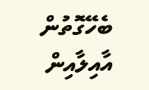ބެހޭގޮތުން އާއިލާއިން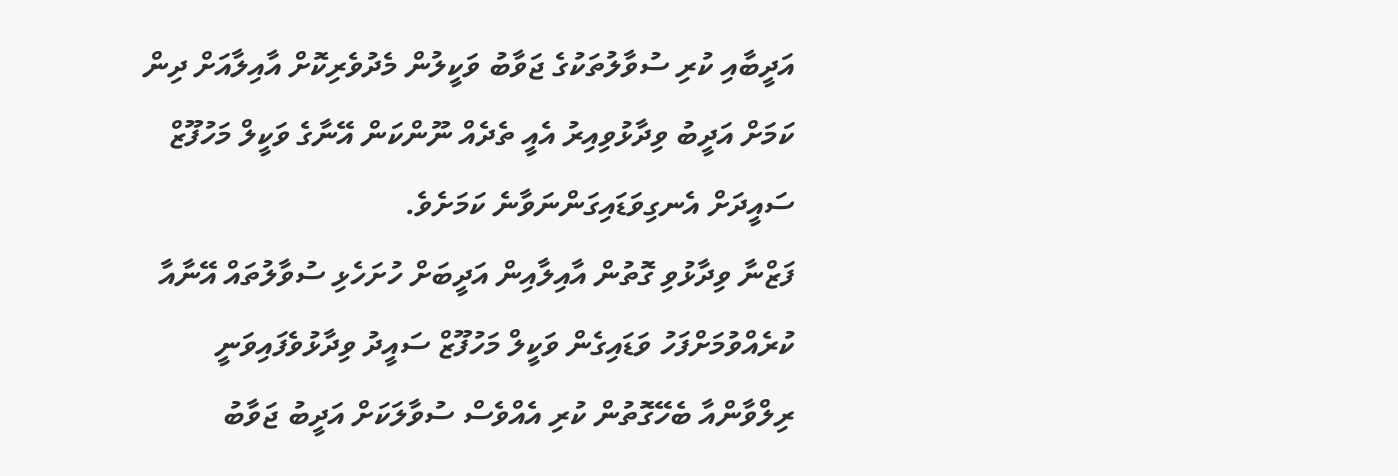އަދީބާއި ކުރި ސުވާލުތަކުގެ ޖަވާބު ވަކީލުން މެދުވެރިކޮށް އާއިލާއަށް ދިން ކަމަށް އަދީބު ވިދާޅުވިއިރު އެއީ ތެދެއް ނޫންކަން އޭނާގެ ވަކީލް މަހުފޫޒް ސައީދަށް އެނގިވަޑައިގަންނަވާނެ ކަމަށެވެ.
ފަޒްނާ ވިދާޅުވި ގޮތުން އާއިލާއިން އަދީބަށް ހުށަހެޅި ސުވާލުތައް އޭނާއާ ކުރެއްވުމަށްފަހު ވަޑައިގެން ވަކީލް މަހުފޫޒް ސައީދު ވިދާޅުވެފައިވަނީ ރިލްވާންއާ ބެހޭގޮތުން ކުރި އެއްވެސް ސުވާލަކަށް އަދީބު ޖަވާބު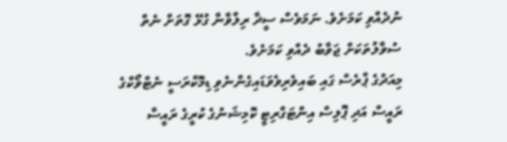ނުދެއްވި ކަމަށެވެ. ނަމަވެސް ސީދާ ރިލްވާނާ ގުޅޭ ގޮތަށް ނެތް ސުވާލުތަކަށް ޖަވާބު ދެއްވި ކަމަށެވެ.
މިއަދުގެ ޕްރެސް ގައި ބައިވެރިވެވަޑައިގެންނެވި ޑިމޮކްރަސީ ނެޓްވޯކްގެ ރައީސް އަދި ޕޮލިސް އިންޓަގްރިޓީ ކޮމިޝަނުގެ ކުރީގެ ރައީސާ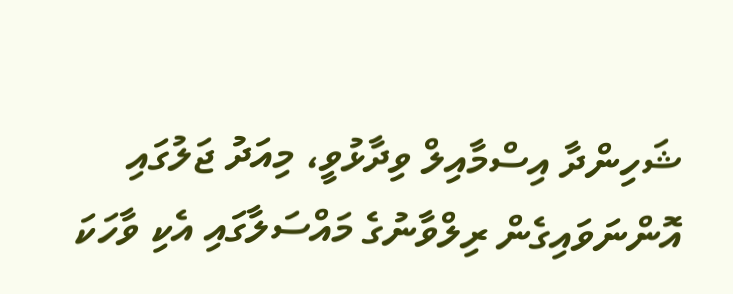ޝަހިންދާ އިސްމާއިލް ވިދާޅުވީ، މިއަދު ޖަލުގައި އޮންނަވައިގެން ރިލްވާނުގެ މައްސަލާގައި އެކި ވާހަކަ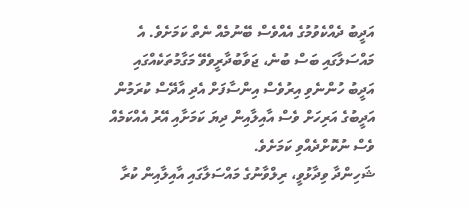އަދީބު ދެއްކެވުމުގެ އެއްވެސް ބޭނުމެއް ނެތް ކަމަށެވެ. އެ މައްސަލާގައި ބަސް ބުނެ، ޖަވާބުދާރީވެވޭ މަގާމުތަކެއްގައި އަދީބު ހުންނެވި އިރުވެސް އިންސާފަށް އެދި އާދޭސް ކުރަމުން އަދީބުގެ އަރިހަށް ވެސް އާއިލާއިން ދިޔަ ކަމަށާއި އޭރު އެއްކަމެއް ވެސް ނުކޮށްދެއްވި ކަމަށެވެ.
ޝަހިންދާ ވިދާޅުވީ، ރިލްވާނުގެ މައްސަލާގައި އާއިލާއިން ކުރާ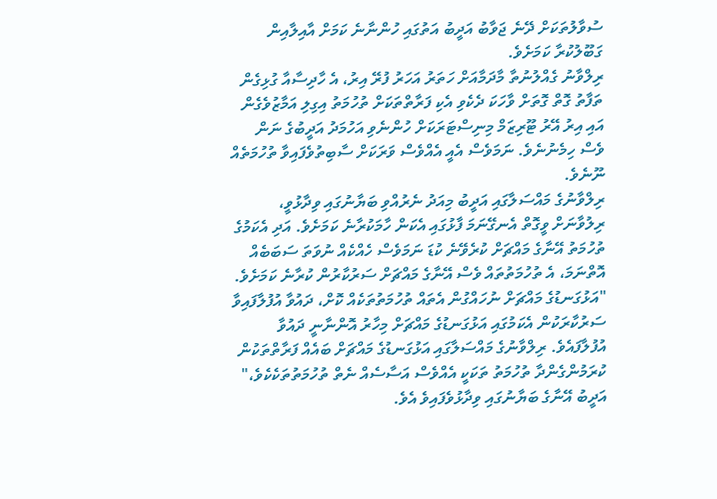ސުވާލުތަކަށް ދޭނެ ޖަވާބު އަދީބު އަތުގައި ހުންނާނެ ކަމަށް އާއިލާއިން ގަބޫލުކުރާ ކަމަށެވެ.
ރިލްވާނު ގެއްލުނުތާ މާދަމާއަށް ހަތަރު އަހަރު ފުރޭ އިރު، އެ ހާދިސާއާ ގުޅިގެން ތަފާތު ގޮތް ގޮތަށް ވާހަކަ ދެކެވި އެކި ފަރާތްތަކަށް ތުހުމަތު އިގިލި އަމާޒުވެގެން އައި އިރު އޭރު ޓޫރިޒަމް މިނިސްޓަރަކަށް ހުންނެވި އަހުމަދު އަދީބުގެ ނަން ވެސް ހިމެނުނެވެ. ނަމަވެސް އެއީ އެއްވެސް ވަރަކަށް ސާބިތުވެފައިވާ ތުހުމަތެއް ނޫނެވެ.
ރިލްވާނުގެ މައްސަލާގައި އަދީބު މިއަދު ނެރުއްވި ބަޔާނުގައި ވިދާޅުވީ، ރިލުވާނަށް ވީގޮތް އެނގޭނަމަ ފާޅުގައި އެކަން ހާމަކުރާނެ ކަމަށެވެ. އަދި އެކަމުގެ ތުހުމަތު އޭނާގެ މައްޗަށް ކުރެވޭނެ ކުޑަ ނަމަވެސް ހެއްކެއް ނުވަތަ ސަބަބެއް އޮތްނަމަ، އެ ތުހުމަތުތައް ވެސް އޭނާގެ މައްޗަށް ސަރުކާރުން ކުރާނެ ކަމަށެވެ.
"އަޅުގަނޑުގެ މައްޗަށް ނުހައްގުން އެތައް ތުހުމަތުތަކެއް ކޮށް، ދައުވާ އުފުލާފައިވާ ސަރުކާރަކުން އެކަމުގައި އަޅުގަނޑުގެ މައްޗަށް މިހާރު އޮންނާނީ ދައުވާ އުފުލާފައެވެ. ރިލްވާނުގެ މައްސަލާގައި އަޅުގަނޑުގެ މައްޗަށް ބައެއް ފަރާތްތަކުން ކުރަމުންގެންދާ ތުހުމަތު ތަކަކީ އެއްވެސް އަސާސެއް ނެތް ތުހުމަތުތަކެކެވެ،" އަދީބު އޭނާގެ ބަޔާނުގައި ވިދާޅުވެފައިވެ އެވެ.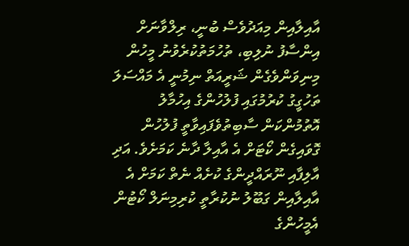އާއިލާއިން މިއަދުވެސް ބުނީ، ރިލްވާނަށް އިންސާފު ނުލިބި، ތުހުމަތުކުރެވުނު މީހުން މިނިވަންވެގެން ޝަރީއަތް ނިމުނީ އެ މައްސަލަ ތަހުގީގު ކުރުމުގައި ފުލުހުންގެ އިހުމާލު އޮތުމުންކަން ސާބިތުވެފައިވާތީ ފުލުހުން ގޮވައިގެން ކޯޓަށް އެ އާއިލާ ދާނެ ކަމަށެވެ. އަދި އާލިފާއި ނޫރައްދީންގެ ކުށެއް ނެތް ކަމަށް އެ އާއިލާއިން ގަބޫލު ނުކުރާތީ ކުރިމިނަލް ކޯޓުން އެމީހުންގެ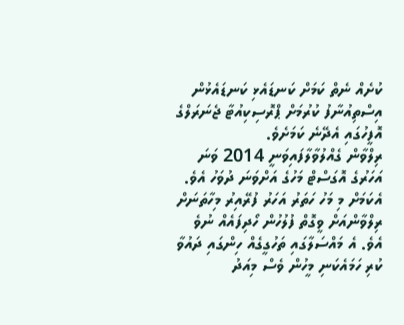ކުށެއް ނެތް ކަމަށް ކަނޑައެޅި ކަނޑައެޅުން އިސްތިއުނާފު ކުރުމަށް ޕްރޮސިކިއުޓާ ޖެނަރަލްގެ އޮފީހުގައި އެދޭނެ ކަމަށެވެ.
ރިލްވާން ގެއްލުވާލާފައިވަނީ 2014 ވަނަ އަހަރުގެ އޮގަސްޓް މަހުގެ އަށްވަނަ ދުވަހު އެވެ. އެކަމަށް މި މަހު ހަތަރު އަހަރު ފުރޭއިރު މިހާތަނަށް ރިލްވާންއަށް ވީގޮތް ފުލުހުން ހޯދިފައެއް ނުވެ އެވެ. އެ މައްސަލާގައި ތަހުގީގެއް ހިންގައި ދައުވާ ކުރި ހަމައެކަނި މީހުން ވެސް މިއަދު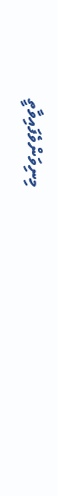މިނިވަންވެފައިވާތީ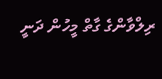ރިލްވާންގެ ގާތް މީހުން ދަނީ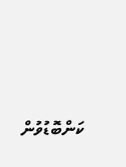ކަންބޮޑުވުން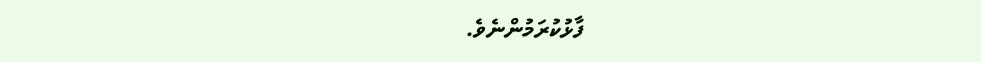ފާޅުކުރަމުންނެވެ.